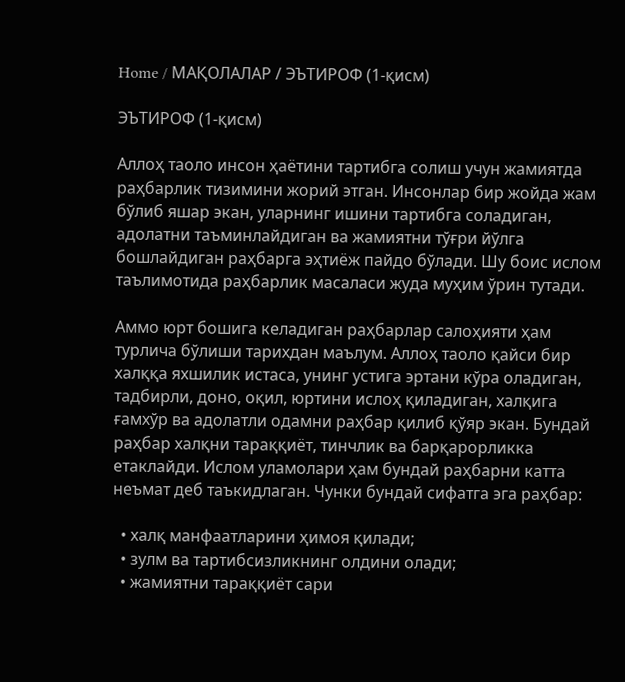Home / МАҚОЛАЛАР / ЭЪТИРОФ (1-қисм)

ЭЪТИРОФ (1-қисм)

Аллоҳ таоло инсон ҳаётини тартибга солиш учун жамиятда раҳбарлик тизимини жорий этган. Инсонлар бир жойда жам бўлиб яшар экан, уларнинг ишини тартибга соладиган, адолатни таъминлайдиган ва жамиятни тўғри йўлга бошлайдиган раҳбарга эҳтиёж пайдо бўлади. Шу боис ислом таълимотида раҳбарлик масаласи жуда муҳим ўрин тутади.

Аммо юрт бошига келадиган раҳбарлар салоҳияти ҳам турлича бўлиши тарихдан маълум. Аллоҳ таоло қайси бир халққа яхшилик истаса, унинг устига эртани кўра оладиган, тадбирли, доно, оқил, юртини ислоҳ қиладиган, халқига ғамхўр ва адолатли одамни раҳбар қилиб қўяр экан. Бундай раҳбар халқни тараққиёт, тинчлик ва барқарорликка етаклайди. Ислом уламолари ҳам бундай раҳбарни катта неъмат деб таъкидлаган. Чунки бундай сифатга эга раҳбар:

  • халқ манфаатларини ҳимоя қилади;
  • зулм ва тартибсизликнинг олдини олади;
  • жамиятни тараққиёт сари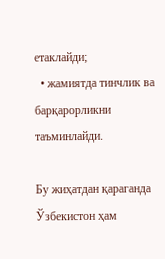етаклайди;
  • жамиятда тинчлик ва барқарорликни таъминлайди.

Бу жиҳатдан қараганда Ўзбекистон ҳам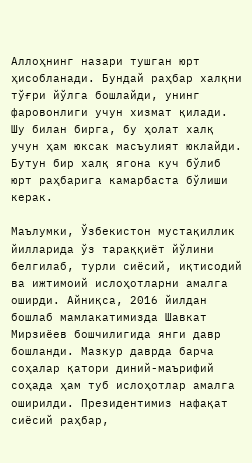Аллоҳнинг назари тушган юрт ҳисобланади. Бундай раҳбар халқни тўғри йўлга бошлайди, унинг фаровонлиги учун хизмат қилади. Шу билан бирга, бу ҳолат халқ учун ҳам юксак масъулият юклайди. Бутун бир халқ ягона куч бўлиб юрт раҳбарига камарбаста бўлиши керак.

Маълумки, Ўзбекистон мустақиллик йилларида ўз тараққиёт йўлини белгилаб, турли сиёсий, иқтисодий ва ижтимоий ислоҳотларни амалга оширди. Айниқса, 2016 йилдан бошлаб мамлакатимизда Шавкат Мирзиёев бошчилигида янги давр бошланди. Мазкур даврда барча соҳалар қатори диний-маърифий соҳада ҳам туб ислоҳотлар амалга оширилди. Президентимиз нафақат сиёсий раҳбар,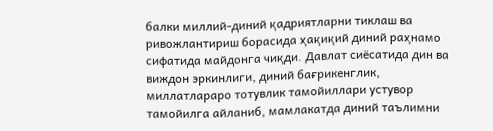балки миллий-диний қадриятларни тиклаш ва ривожлантириш борасида ҳақиқий диний раҳнамо сифатида майдонга чиқди. Давлат сиёсатида дин ва виждон эркинлиги, диний бағрикенглик, миллатлараро тотувлик тамойиллари устувор тамойилга айланиб, мамлакатда диний таълимни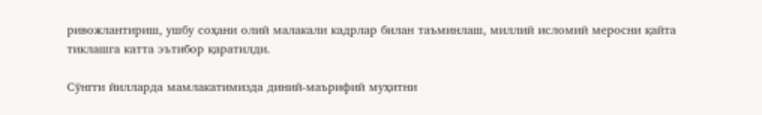ривожлантириш, ушбу соҳани олий малакали кадрлар билан таъминлаш, миллий исломий меросни қайта тиклашга катта эътибор қаратилди.

Сўнгги йилларда мамлакатимизда диний-маърифий муҳитни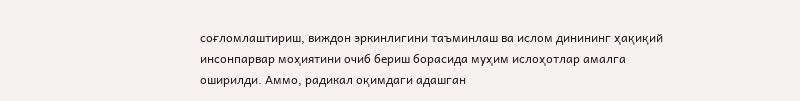соғломлаштириш, виждон эркинлигини таъминлаш ва ислом динининг ҳақиқий инсонпарвар моҳиятини очиб бериш борасида муҳим ислоҳотлар амалга оширилди. Аммо, радикал оқимдаги адашган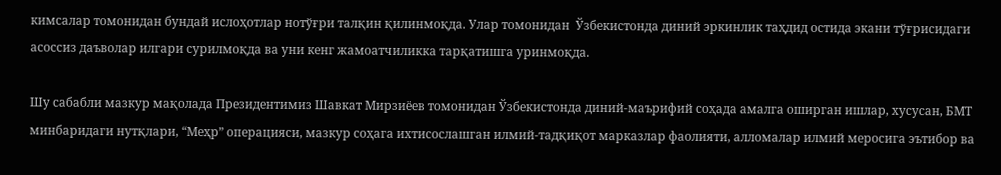кимсалар томонидан бундай ислоҳотлар нотўғри талқин қилинмоқда. Улар томонидан  Ўзбекистонда диний эркинлик таҳдид остида экани тўғрисидаги асоссиз даъволар илгари сурилмоқда ва уни кенг жамоатчиликка тарқатишга уринмоқда.

Шу сабабли мазкур мақолада Президентимиз Шавкат Мирзиёев томонидан Ўзбекистонда диний-маърифий соҳада амалга оширган ишлар, хусусан, БМТ минбаридаги нутқлари, “Меҳр” операцияси, мазкур соҳага ихтисослашган илмий-тадқиқот марказлар фаолияти, алломалар илмий меросига эътибор ва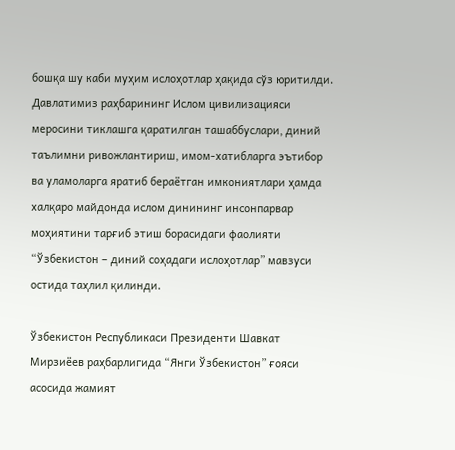бошқа шу каби муҳим ислоҳотлар ҳақида сўз юритилди. Давлатимиз раҳбарининг Ислом цивилизацияси меросини тиклашга қаратилган ташаббуслари, диний таълимни ривожлантириш, имом-хатибларга эътибор ва уламоларга яратиб бераётган имкониятлари ҳамда халқаро майдонда ислом динининг инсонпарвар моҳиятини тарғиб этиш борасидаги фаолияти “Ўзбекистон – диний соҳадаги ислоҳотлар” мавзуси остида таҳлил қилинди.

Ўзбекистон Республикаси Президенти Шавкат Мирзиёев раҳбарлигида “Янги Ўзбекистон” ғояси асосида жамият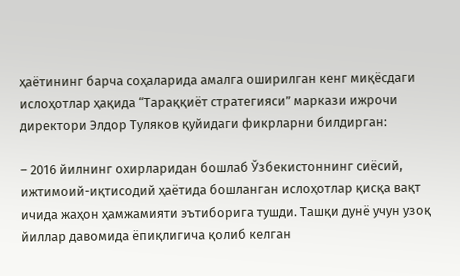ҳаётининг барча соҳаларида амалга оширилган кенг миқёсдаги ислоҳотлар ҳақида “Тараққиёт стратегияси” маркази ижрочи директори Элдор Туляков қуйидаги фикрларни билдирган:

– 2016 йилнинг охирларидан бошлаб Ўзбекистоннинг сиёсий, ижтимоий-иқтисодий ҳаётида бошланган ислоҳотлар қисқа вақт ичида жаҳон ҳамжамияти эътиборига тушди. Ташқи дунё учун узоқ йиллар давомида ёпиқлигича қолиб келган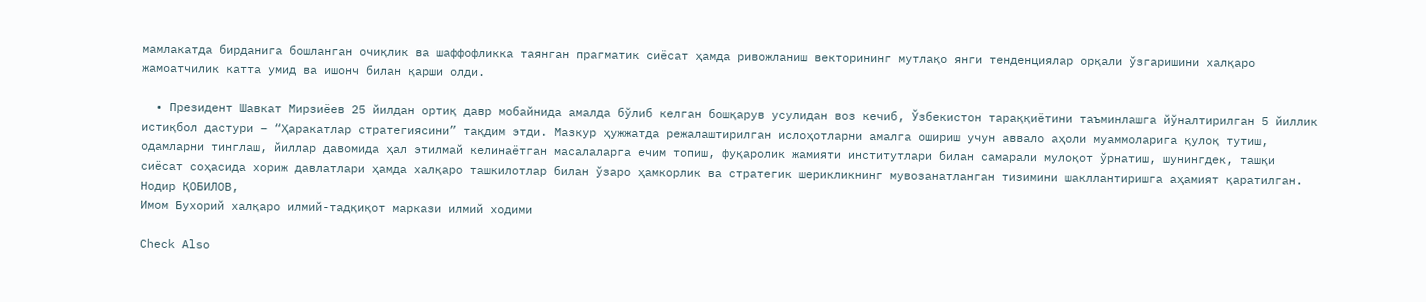мамлакатда бирданига бошланган очиқлик ва шаффофликка таянган прагматик сиёсат ҳамда ривожланиш векторининг мутлақо янги тенденциялар орқали ўзгаришини халқаро жамоатчилик катта умид ва ишонч билан қарши олди.

  • Президент Шавкат Мирзиёев 25 йилдан ортиқ давр мобайнида амалда бўлиб келган бошқарув усулидан воз кечиб, Ўзбекистон тараққиётини таъминлашга йўналтирилган 5 йиллик истиқбол дастури – “Ҳаракатлар стратегиясини” тақдим этди. Мазкур ҳужжатда режалаштирилган ислоҳотларни амалга ошириш учун аввало аҳоли муаммоларига қулоқ тутиш, одамларни тинглаш, йиллар давомида ҳал этилмай келинаётган масалаларга ечим топиш, фуқаролик жамияти институтлари билан самарали мулоқот ўрнатиш, шунингдек, ташқи сиёсат соҳасида хориж давлатлари ҳамда халқаро ташкилотлар билан ўзаро ҳамкорлик ва стратегик шерикликнинг мувозанатланган тизимини шакллантиришга аҳамият қаратилган.
Нодир ҚОБИЛОВ,
Имом Бухорий халқаро илмий-тадқиқот маркази илмий ходими

Check Also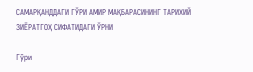САМАРҚАНДДАГИ ГЎРИ АМИР МАҚБАРАСИНИНГ ТАРИХИЙ ЗИЁРАТГОҲ СИФАТИДАГИ ЎРНИ

Гўри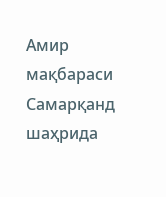Амир мақбараси Самарқанд шаҳрида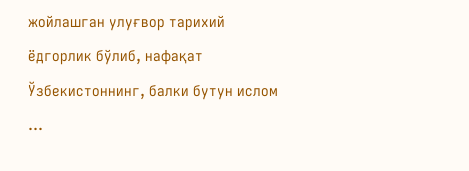жойлашган улуғвор тарихий ёдгорлик бўлиб, нафақат Ўзбекистоннинг, балки бутун ислом …